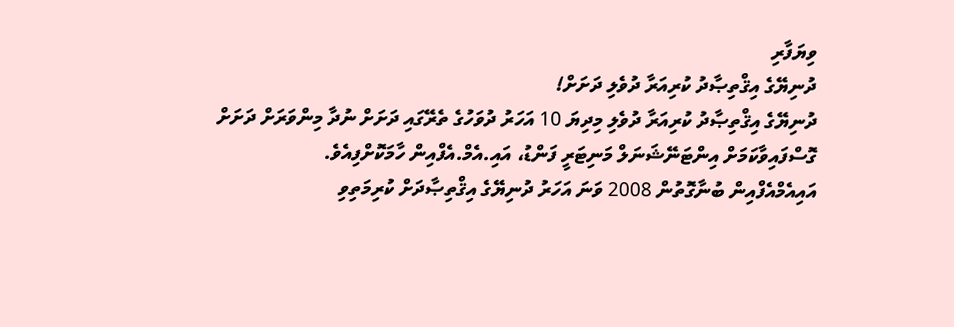ވިޔަފާރި
ދުނިޔޭގެ އިޤްތިޞާދު ކުރިއަރާ ދުވެލި ދަށަށް!
ދުނިޔޭގެ އިޤްތިޞާދު ކުރިއަރާ ދުވެލި މިދިޔަ 10 އަހަރު ދުވަހުގެ ތެރޭގައި ދަށަށް ނުދާ މިންވަރަށް ދަށަށް ގޮސްފައިވާކަމަށް އިންޓަނޭޝަނަލް މަނިޓަރީ ފަންޑު، އައި.އެމް.އެފްއިން ހާމަކޮށްފިއެވެ.
އައިއެމްއެފްއިން ބުނާގޮތުން 2008 ވަނަ އަހަރު ދުނިޔޭގެ އިޤްތިޞާދަށް ކުރިމަތިވި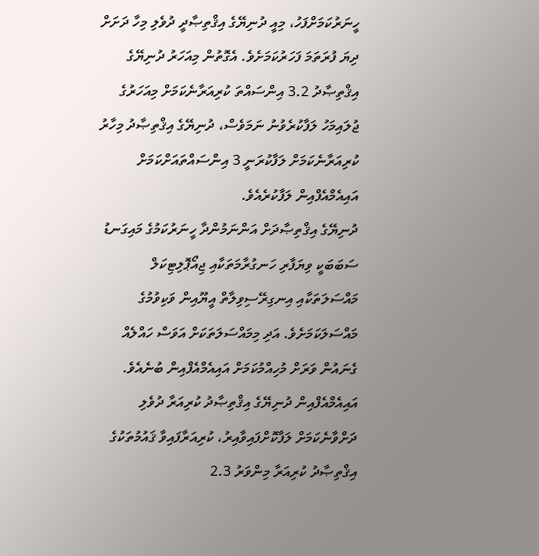ހީނަރުކަމަށްފަހު، މިއީ ދުނިޔޭގެ އިޤްތިޞާދީ ދުވެލި މިހާ ދަށަށް ދިޔަ ފުރަތަމަ ފަހަރުކަމަށެވެ. އެގޮތުން މިއަހަރު ދުނިޔޭގެ އިޤްތިޞާދު 3.2 އިންސައްތަ ކުރިއަރާނެކަމަށް މިއަހަރުގެ ޖުލައިމަހު ލަފާކުރެވުނު ނަމަވެސް، ދުނިޔޭގެ އިޤްތިޞާދު މިހާރު ކުރިއަރާނެކަމަށް ލަފާކުރަނީ 3 އިންސައްތައަށްކަމަށް އައިއެމްއެފްއިން ލަފާކުރެއެވެ.
ދުނިޔޭގެ އިޤްތިޞާދަށް އަންނަމުންދާ ހީނަރުކަމުގެ މައިގަނޑު ސަބަބަކީ ވިޔަފާރި ހަނގުރާމަތަކާއި ޖިއޯޕޮލިޓިކަލް މައްސަލަތަކާއި އިނގިރޭސިވިލާތް އީޔޫއިން ވަކިވުމުގެ މައްސަލަކަމަށެވެ. އަދި މިމައްސަލަތަކަށް އަވަސް ހައްލެއް ގެނައުން ވަރަށް މުހިއްމުކަމަށް އައިއެމްއެފްއިން ބުނެއެވެ.
އައިއެމްއެފްއިން ދުނިޔޭގެ އިޤްތިޞާދު ކުރިއަރާ ދުވެލި ދަށްވާނެކަމަށް ލަފާކޮށްފައިވާއިރު، ކުރިއަރާފައިވާ ޤައުމުތަކުގެ އިޤްތިޞާދު ކުރިއަރާ މިންވަރު 2.3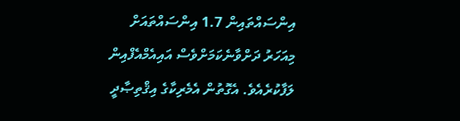އިންސައްތައިން 1.7 އިންސައްތައަށް މިއަހަރު ދަށްވާނެކަމަށްވެސް އައިއެމްއެފްއިން ލަފާކުރެއެވެ. އެގޮތުން އެމެރިކާގެ އިޤްތިޞާދީ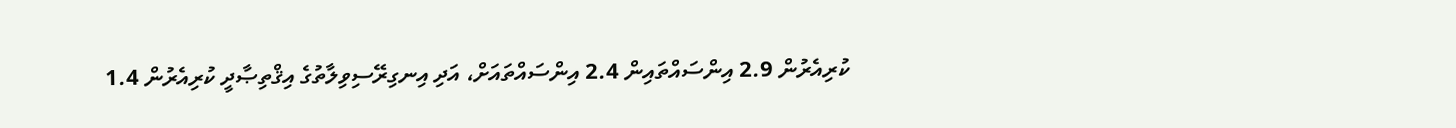ކުރިއެރުން 2.9 އިންސައްތައިން 2.4 އިންސައްތައަށް، އަދި އިނގިރޭސިވިލާތުގެ އިޤްތިޞާދީ ކުރިއެރުން 1.4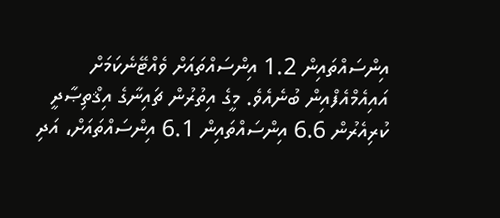އިންސައްތައިން 1.2 އިންސައްތައަށް ވެއްޓޭނެކަމަށް އައިއެމްއެފްއިން ބުނެއެވެ. މީގެ އިތުރުން ޗައިނާގެ އިޤްތިޞާދީ ކުރިއެރުން 6.6 އިންސައްތައިން 6.1 އިންސައްތައަށް، އަދި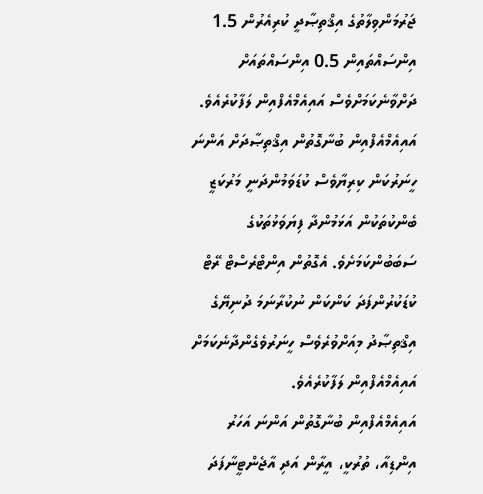ޖަރުމަންވިލާތުގެ އިޤްތިޞާދީ ކުރިއެރުން 1.5 އިންސައްތައިން 0.5 އިންސައްތައަށް ދަށްވާނެކަމަށްވެސް އައިއެމްއެފްއިން ލަފާކުރެއެވެ.
އައިއެމްއެފްއިން ބުނާގޮތުން އިޤްތިޞާދަށް އަންނަ ހީނަރުކަން ކިރިޔާވެސް ކުޑަވަމުންދަނީ މަރުކަޒީ ބެންކުތަކުން އަޅަމުންދާ ފިޔަވަޅުތަކުގެ ސަބަބުންކަމަށެވެ. އެގޮތުން އިންޓްރެސްޓް ރޭޓް ކުޑަކުރުންފަދަ ކަންކަން ނުކުރާނަމަ ދުނިޔޭގެ އިޤްތިޞާދު މިއަށްވުރެވެސް ހީނަރުވެގެންދާނެކަމަށް އައިއެމްއެފްއިން ލަފާކުރެއެވެ.
އައިއެމްއެފްއިން ބުނާގޮތުން އަންނަ އަހަރު އިންޑިއާ، ތުރުކީ، އީރާން އަދި އާޖެންޓީނާފަދަ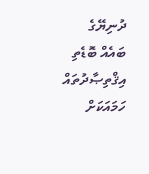ދުނިޔޭގެ ބައެއް ބޮޑެތި އިޤްތިޞާދުތައް ހަމައަކަށް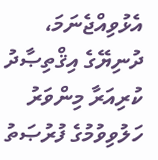އެޅުވިއްޖެނަމަ، ދުނިޔޭގެ އިޤްތިޞާދު ކުރިއަރާ މިންވަރު ހަލުވިވުމުގެ ފުރުޞަތު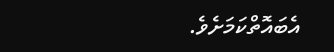އެބައޮތްކަމަށެވެ.